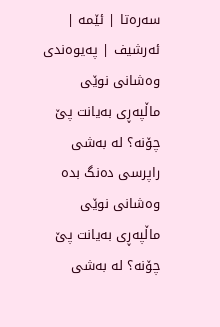سه‌ره‌تا | ئێمه‌ | ئه‌رشیف | په‌یوه‌ندی
وه‌شانی نوێی ماڵپه‌ڕی به‌یانت پێ چۆنه‌؟ له‌ به‌شی راپرسی ده‌نگ بده‌    وه‌شانی نوێی ماڵپه‌ڕی به‌یانت پێ چۆنه‌؟ له‌ به‌شی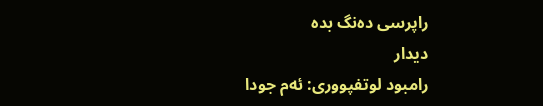راپرسی ده‌نگ بده‌
دیدار
رامبود لوتفپووری: ئه‌م جودا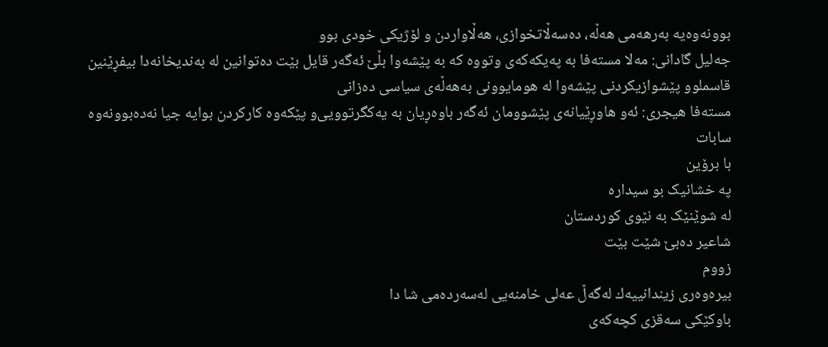بوونه‌وه‌یه ‌به‌رهه‌می هه‌ڵه‌، ده‌سه‌ڵاتخوازی، هه‌ڵاواردن و لۆژیکی خودی بوو
جه‌لیل گادانی: مه‌لا مسته‌فا به‌ په‌یکه‌که‌ی وتووه‌ که‌ به‌ پێشه‌وا بڵێ ئه‌گه‌ر قایل بێت ده‌توانین له‌ به‌ندیخانه‌دا بیفڕێنین
قاسملوو پێشوازیكردنی پێشەوا لە هومایوونی بەهەڵەی سیاسی دەزانی
مسته‌فا هیجری: ئه‌و هاوڕێیانه‌ی پێشوومان ئه‌گه‌ر باوه‌ڕیان به‌ یه‌كگرتوویی‌‌و پێكه‌وه‌ كاركردن بوایه‌ جیا نه‌ده‌بوونه‌وه‌
سابات
با برۆین
په خشانیک بو سیداره
له شوێنێک به نێوی کوردستان
شاعیر ده‌بێ شێت بێت
زووم
بیرەوەری زیندانییەك لەگەڵ عەلی خامنەیی لەسەردەمی شا دا
باوكێكی سه‌قزی كچه‌كه‌ی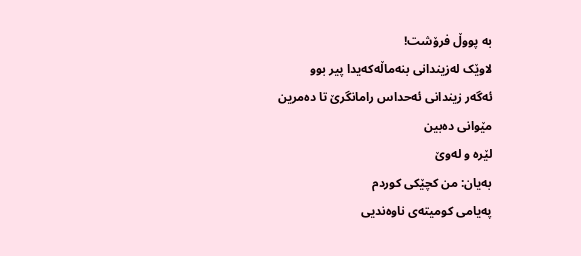به پووڵ فرۆشت!
لاوێک له‌زیندانی بنه‌ماڵه‌كه‌یدا پیر بوو
ئه‌گه‌ر زیندانی ئه‌حداس رامانگرێ تا ده‌مرین مێوانی ده‌بین
لێره‌ و له‌وێ
به‌یان: من کچێکی کوردم
په‌یامی کومیته‌ی ناوه‌ندیی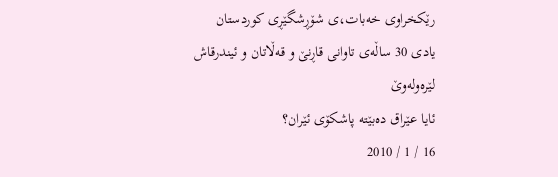رێکخراوی خه‌بات،ی شۆڕشگێڕی کوردستان
یادی 30 ساڵه‌ی تاوانی قاڕنێ و قه‌ڵاتان و ئیندرقاش
لێره‌وله‌وێ
ئایا عێراق ده‌بێته‌ پاشكۆی ئێران؟
16 / 1 / 2010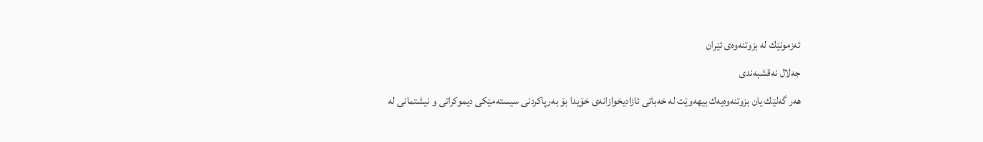ئه‌زمونێك له‌ بزوتنه‌وه‌ی ئێران
جه‌لال نه‌قشبه‌ندی
هه‌ر گه‌لێك یان بزوتنه‌وه‌یه‌ك بیهه‌وێت له‌ خه‌باتی ئازادیخوازانه‌ی خۆیدا بۆ به‌رپاكردنی سیسته‌مێكی دیموكراتی و نیشتمانی له‌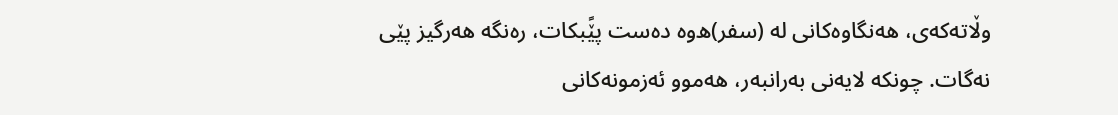وڵاته‌كه‌ی، هه‌نگاوه‌كانی له‌ (سفر)ه‌وه‌ ده‌ست پێًبكات، ره‌نگه‌ هه‌رگیز پێی نه‌گات. چونكه‌ لایه‌نی به‌رانبه‌ر، هه‌موو ئه‌زمونه‌كانی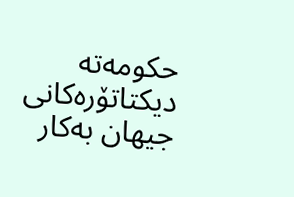حكومه‌ته‌ دیكتاتۆره‌كانی جیهان به‌كار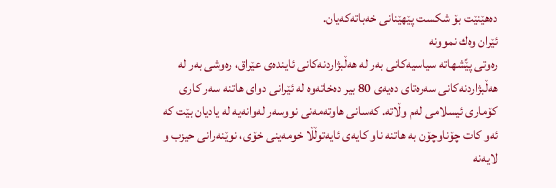ده‌هێنێت بۆ شكست پێهێنانی خه‌باته‌كه‌یان.
ئێران وه‌ك نموونه‌
ره‌وتی پێًشهاته‌ سیاسیه‌كانی به‌ر له‌ هه‌ڵبژاردنه‌كانی ئاینده‌ی عێراق، ره‌وشی به‌ر له‌ هه‌ڵبژاردنه‌كانی سه‌ره‌تای ده‌یه‌ی 80 بیر ده‌خاته‌وه‌ له‌ ئێرانی دوای هاتنه‌ سه‌ر كاری كۆماری ئیسلامی له‌م وڵاته‌. كه‌سانی هاوته‌مه‌نی نووسه‌ر له‌وانه‌یه‌ له‌ یادیان بێت كه‌ ئه‌و كات چۆناوچۆن به‌ هاتنه‌ ناو كایه‌ی ئایه‌توڵڵا خومه‌ینی خۆی، نوێنه‌رانی حیزب و لایه‌نه‌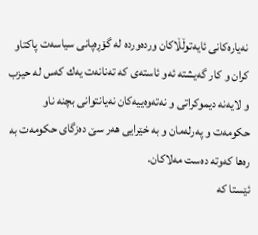نه‌یاره‌كانی ئایه‌توڵڵاكان ورده‌ورده‌ له‌ گۆڕه‌پانی سیاسه‌ت پاكتاو كران و كار گه‌یشته‌ ئه‌و ئاسته‌ی كه‌ ته‌نانه‌ت یه‌ك كه‌س له‌ حیزب و لایه‌نه‌ دیموكراتی و نه‌ته‌وه‌ییه‌كان نه‌یانتوانی بچنه‌ ناو حكومه‌ت و په‌رله‌مان و به‌ خێرایی هه‌ر سێ ده‌زگای حكومه‌ت به‌ ره‌ها كه‌وته‌ ده‌ست مه‌لاكان.
ئێستا كه‌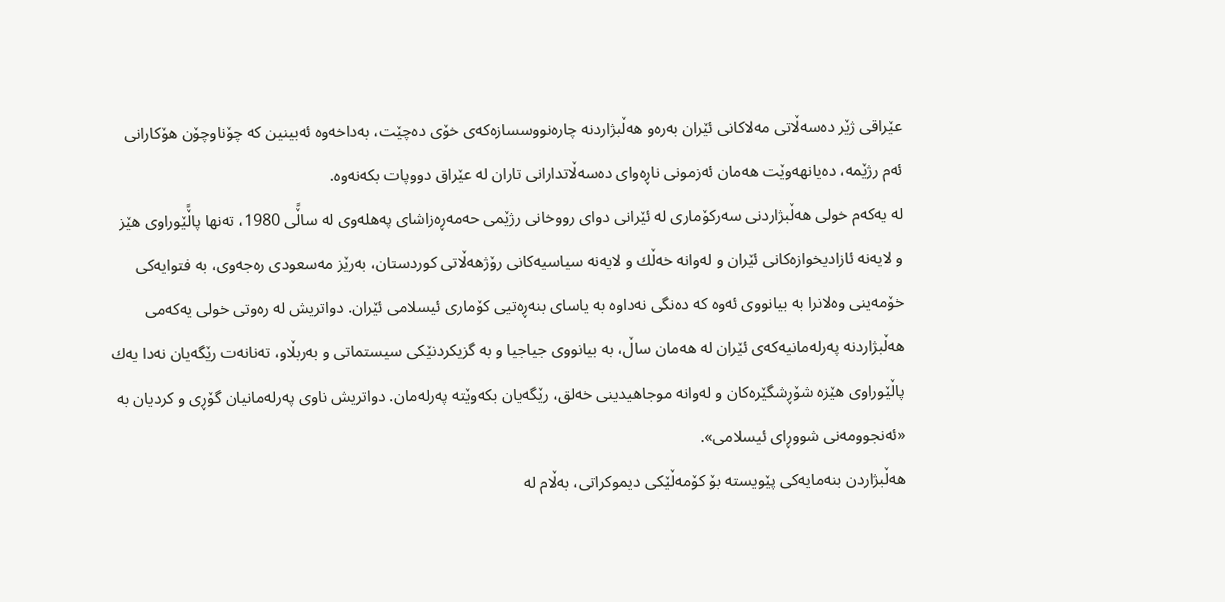عێراقی ژێر ده‌سه‌ڵاتی مه‌لاكانی ئێران به‌ره‌و هه‌ڵبژاردنه‌ چاره‌نووسسازه‌كه‌ی خۆی ده‌چێت، به‌داخه‌وه‌ ئه‌بینین كه‌ چۆناوچۆن هۆكارانی ئه‌م رژێمه‌، ده‌یانهه‌وێت هه‌مان ئه‌زمونی ناڕه‌وای ده‌سه‌ڵاتدارانی تاران له‌ عێراق دووپات بكه‌نه‌وه‌.
له‌ یه‌كه‌م خولی هه‌ڵبژاردنی سه‌ركۆماری له‌ ئێرانی دوای رووخانی رژێمی حه‌مه‌ڕه‌زاشای په‌هله‌وی له‌ ساڵًی 1980، ته‌نها پاڵًێوراوی هێز و لایه‌نه‌ ئازادیخوازه‌كانی ئێران و له‌وانه‌ خه‌ڵك و لایه‌نه‌ سیاسیه‌كانی رۆژهه‌ڵاتی كوردستان، به‌رێز مه‌سعودی ره‌جه‌وی، به‌ فتوایه‌كی خۆمه‌ینی وه‌لانرا به‌ بیانووی ئه‌وه‌ كه‌ ده‌نگی نه‌داوه‌ به‌ یاسای بنه‌ڕه‌تیی كۆماری ئیسلامی ئێران. دواتریش له‌ ره‌وتی خولی یه‌كه‌می هه‌ڵبژاردنه‌ په‌رله‌مانیه‌كه‌ی ئێران له‌ هه‌مان ساڵ، به‌ بیانووی جیاجیا و به‌ گزیكردنێكی سیستماتی و به‌ربڵاو، ته‌نانه‌ت رێگه‌یان نه‌دا یه‌ك پاڵێوراوی هێزه‌ شۆڕشگێره‌كان و له‌وانه‌ موجاهیدینی خه‌لق، رێگه‌یان بكه‌وێته‌ په‌رله‌مان. دواتریش ناوی په‌رله‌مانیان گۆڕی و كردیان به‌ «ئه‌نجوومه‌نی شووڕای ئیسلامی».
هه‌ڵبژاردن بنه‌مایه‌كی پێویسته‌ بۆ كۆمه‌ڵێكی دیموكراتی، به‌ڵام له‌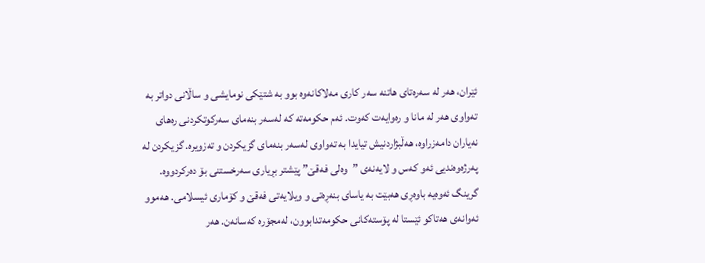ئێران، هه‌ر له‌ سه‌ره‌تای هاتنه‌ سه‌ر كاری مه‌لاكانه‌وه‌ بوو به‌ شتێكی نومایشی و ساڵانی دواتر به‌ ته‌واوی هه‌ر له‌ مانا و ره‌وایه‌ت كه‌وت. ئه‌م حكومه‌ته‌ كه‌ له‌سه‌ر بنه‌مای سه‌ركوتكردنی ره‌های نه‌یاران دامه‌زراوه‌، هه‌ڵبژاردنیش تیایدا به‌ ته‌واوی له‌سه‌ر بنه‌مای گزیكردن و ته‌زویره‌. گزیكردن له‌ په‌رژه‌وه‌ندیی ئه‌و كه‌س و لایه‌نه‌ی ”وه‌لی فه‌قێ” پێشتر بڕیاری سه‌رخستنی بۆ ده‌ركردووه‌.  گرینگ ئه‌وه‌یه‌ باوه‌ڕی هه‌بێت به‌ یاسای بنه‌ڕه‌تی و ویلایه‌تی فه‌قێ و كۆماری ئیسلامی. هه‌موو ئه‌وانه‌ی هه‌تاكو ئێستا له‌ پۆسته‌كانی حكومه‌تدابوون، له‌مجۆره‌ كه‌سانه‌ن. هه‌ر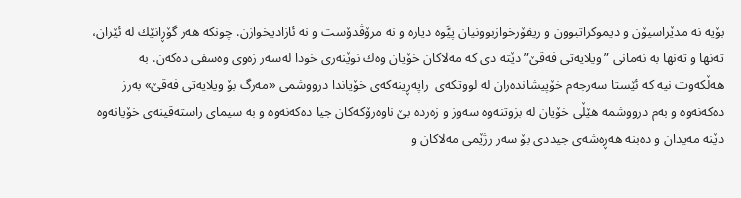بۆیه‌ نه‌ مدێراسیۆن و دیموكراتبوون و ریفۆرخوازبوونیان پیًَوه‌ دیاره‌ و نه‌ مرۆڤدۆست و نه‌ ئازادیخوازن. چونكه‌ هه‌ر گۆڕانێك له‌ ئێران، ته‌نها و ته‌نها به‌ نه‌مانی ”ویلایه‌تی فه‌قێ” دێته‌ دی كه‌ مه‌لاكان خۆیان وه‌ك نوێنه‌ری خودا له‌سه‌ر زه‌وی وه‌سفی ده‌كه‌ن. به‌ هه‌ڵكه‌وت نیه‌ كه‌ ئێستا سه‌رجه‌م خۆپیشانده‌ران له‌ لووتكه‌ی  راپه‌ڕینه‌كه‌ی خۆیاندا درووشمی «مه‌رگ بۆ ویلایه‌تی فه‌قێ» به‌رز ده‌كه‌نه‌وه‌ و به‌م درووشمه‌ هێڵی خۆیان له‌ بزوتنه‌وه‌ سه‌وز و زه‌رده‌ بێ ناوه‌رۆكه‌كان جیا ده‌كه‌نه‌وه‌ و به‌ سیمای راسته‌قینه‌ی خۆیانه‌وه‌ دێنه‌ مه‌یدان و ده‌بنه‌ هه‌ڕه‌شه‌ی جیددی بۆ سه‌ر رژێمی مه‌لاكان و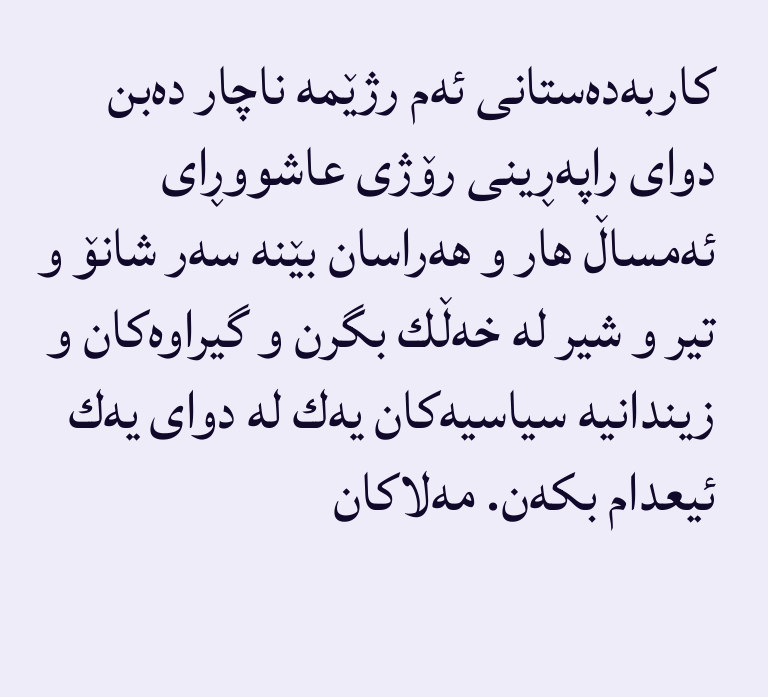كاربه‌ده‌ستانی ئه‌م رژێمه‌ ناچار ده‌بن دوای راپه‌ڕینی رۆژی عاشووڕای ئه‌مساڵ هار و هه‌راسان بێنه‌ سه‌ر شانۆ و تیر و شیر له‌ خه‌ڵك بگرن و گیراوه‌كان و زیندانیه‌ سیاسیه‌كان یه‌ك له‌ دوای یه‌ك ئیعدام بكه‌ن. مه‌لاكان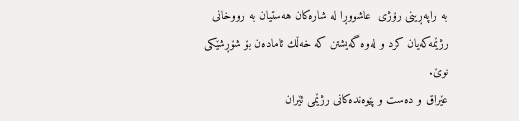به‌ راپه‌ڕینی رۆژی  عاشووڕا له‌ شاره‌كان هه‌ستیان به‌ رووخانی رژێمه‌كه‌یان كرد و له‌وه‌ گه‌یشتن كه‌ خه‌ڵك ئاماده‌ن بۆ شۆڕشێكی نوێ.
عێراق و ده‌ست و پێوه‌نده‌كانی رژێمی ئێران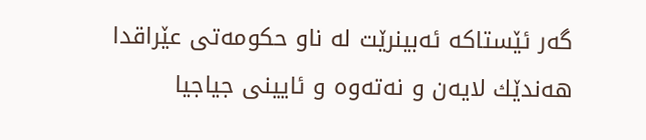گه‌ر ئێستاكه‌ ئه‌بینرێت له‌ ناو حكومه‌تی عێراقدا هه‌ندێك لایه‌ن و نه‌ته‌وه‌ و ئایینی جیاجیا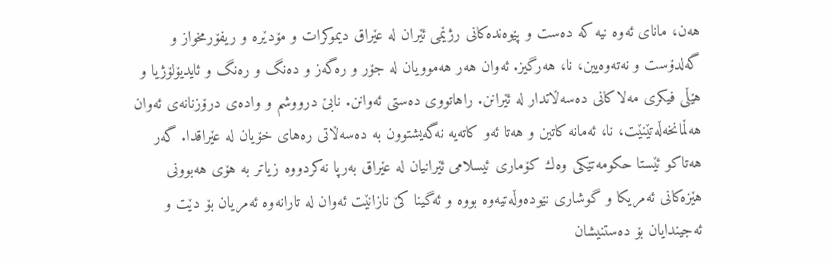هه‌ن، مانای ئه‌وه‌ نیه‌ كه‌ ده‌ست و پێوه‌نده‌كانی رژێمی ئێران له‌ عێراق دیموكرات و مۆدێره‌ و ریفۆرمخواز و گه‌لدۆست و نه‌ته‌وه‌یین، نا، هه‌رگیز. ئه‌وان هه‌ر هه‌موویان له‌ جۆر و ره‌گه‌ز و ده‌نگ و ره‌نگ و ئایدیۆلۆژیا و هێڵی فیكری مه‌لاكانی ده‌سه‌ڵاتدار له‌ ئێرانن. راهاتووی ده‌ستی ئه‌وانن. نابێ درووشم و واده‌ی درۆزنانه‌ی ئه‌وان هه‌ڵمانخه‌ڵه‌تێنێت، نا، ئه‌مانه‌ كاتین و هه‌تا ئه‌و كاته‌یه‌ نه‌گه‌یشتوون به‌ ده‌سه‌ڵاتی ره‌های خۆیان له‌ عێراقدا. گه‌ر هه‌تاكو ئێستا حكومه‌تێكی وه‌ك كۆماری ئیسلامی ئێرانیان له‌ عێراق به‌رپا نه‌كردووه‌ زیاتر به‌ هۆی هه‌بوونی هێزه‌كانی ئه‌مریكا و گوشاری نێوده‌وڵه‌تیه‌وه‌ بووه‌ و ئه‌گینا كێ نازانێت ئه‌وان له‌ تارانه‌وه‌ ئه‌مریان بۆ دێت و ئه‌جیندایان بۆ ده‌ستنیشان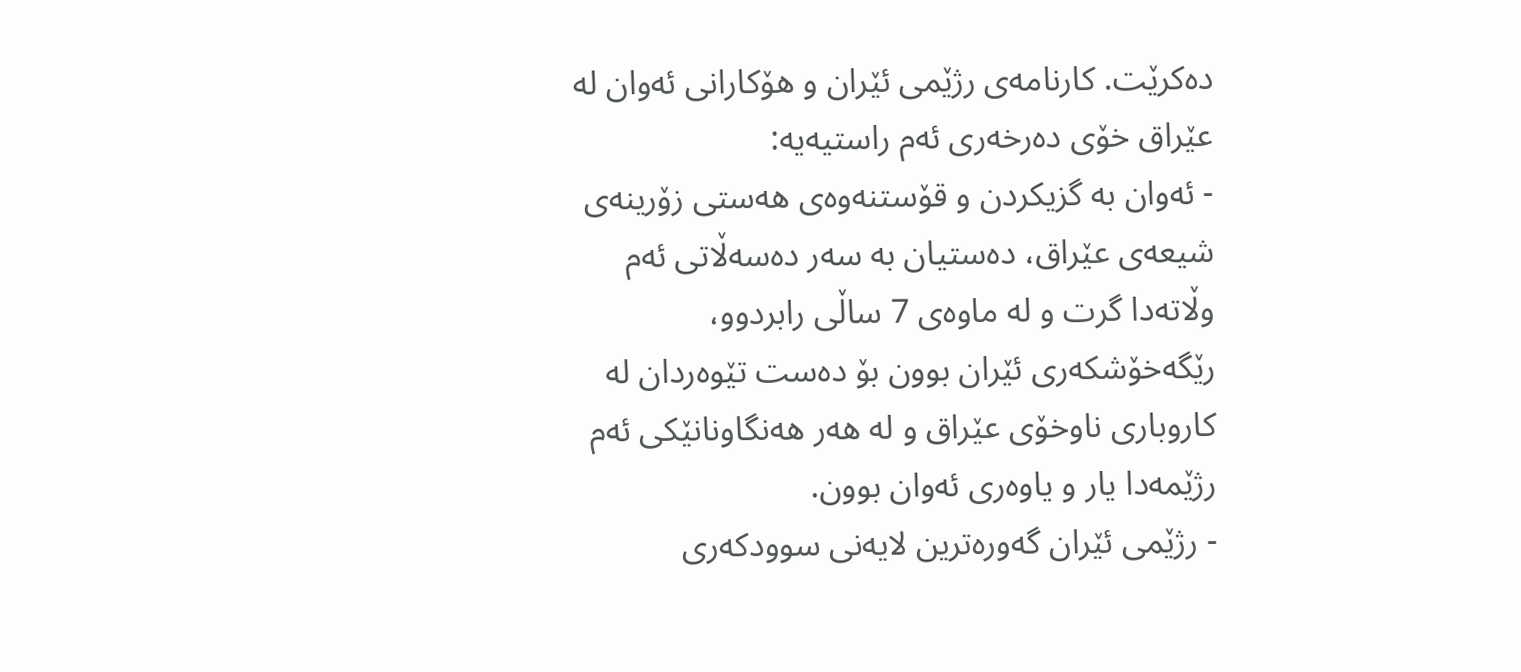ده‌كرێت. كارنامه‌ی رژێمی ئێران و هۆكارانی ئه‌وان له‌ عێراق خۆی ده‌رخه‌ری ئه‌م راستیه‌یه‌:
- ئه‌وان به‌ گزیكردن و قۆستنه‌وه‌ی هه‌ستی زۆرینه‌ی شیعه‌ی عێراق، ده‌ستیان به‌ سه‌ر ده‌سه‌ڵاتی ئه‌م وڵاته‌دا گرت و له‌ ماوه‌ی 7 ساڵی رابردوو، رێگه‌خۆشكه‌ری ئێران بوون بۆ ده‌ست تێوه‌ردان له‌ كاروباری ناوخۆی عێراق و له‌ هه‌ر هه‌نگاونانێكی ئه‌م رژێمه‌دا یار و یاوه‌ری ئه‌وان بوون.
- رژێمی ئێران گه‌وره‌ترین لایه‌نی سوودكه‌ری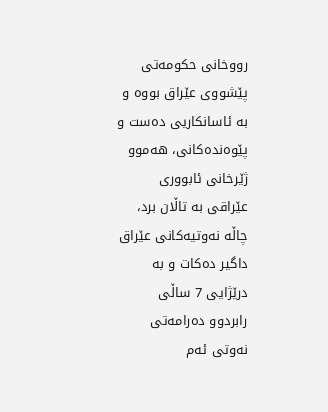رووخانی حكومه‌تی پێشووی عێراق بووه‌ و به‌ ئاسانكاریی ده‌ست و پێوه‌نده‌كانی، هه‌موو ژێرخانی ئابووری عێراقی به‌ تاڵان برد، چاڵه‌ نه‌وتیه‌كانی عێراق داگیر ده‌كات و به‌ درێژایی 7 ساڵی رابردوو ده‌رامه‌تی نه‌وتی ئه‌م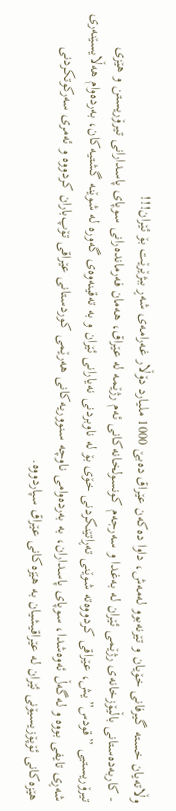وڵاته‌یان خسته‌ گیرفانی خۆیان و تێرنه‌بوو له‌مه‌ش، داوا ده‌كه‌ن عێراق ده‌بێ 1000 ملیارد دۆڵار غه‌رامه‌ی شه‌ڕ ببژێرێت بۆ ئێران!!!
- كاربه‌ده‌ستانی باڵیۆزخانه‌ی رژێمی ئێران له‌ به‌غدا و سه‌رجه‌م كونسولخانه‌كانی ئه‌م رژێمه‌ له‌ عێراق، هه‌مان فه‌رمانده‌رانی سوپای پاسدارانی تیرۆریستن و هێزی تیرۆریستیی ”قودس”یش، عێراقی كردووه‌ته‌ شوێنی ته‌ڕاتێنكردنی خۆی بۆ له‌ ناوبردنی نه‌یارانی ئێران و به‌ ته‌قینه‌وه‌ی گه‌وره‌ له‌ شوێنه‌ گشتیه‌كان، به‌رده‌وام هه‌ڵایسێنه‌ری شه‌ڕی تایفی بووه‌ و له‌گه‌ڵ ئه‌وه‌شدا، سوپای پاسداران، به‌ به‌رده‌وامی ناوچه‌ سنووریه‌كانی هه‌رێمی كوردستانی عێراقی تۆپ‌باران كردووه‌ و ئه‌مری سه‌ركوتكردنی هێزه‌كانی ئۆپۆزیسیۆنی ئێران له‌ عێراقیشیان به‌ هێزه‌كانی عێراق سپاردووه‌.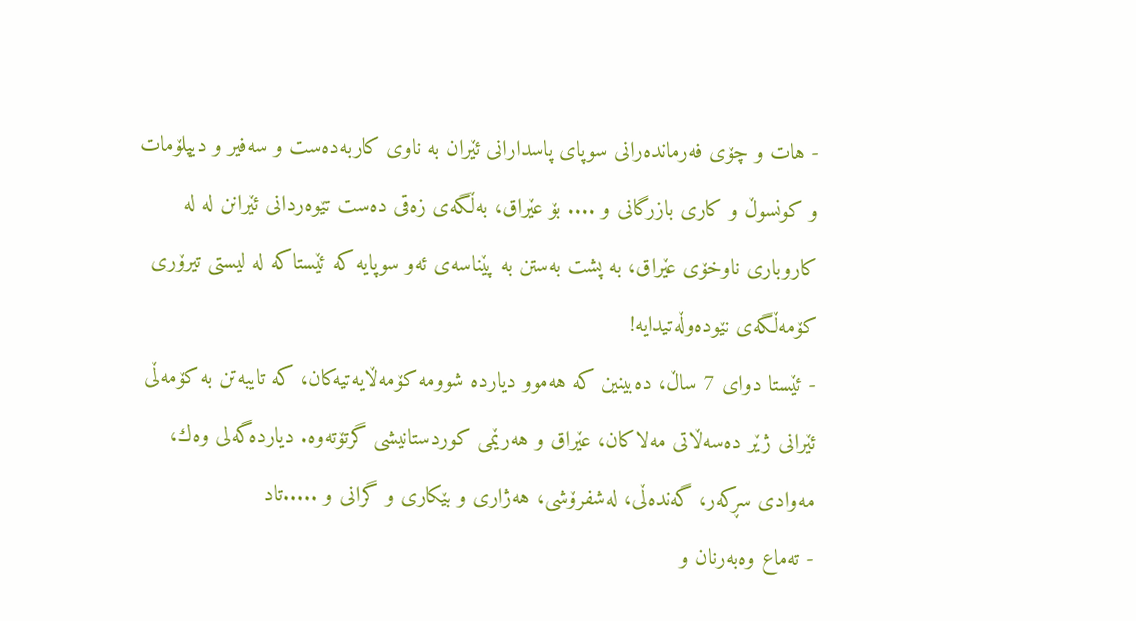- هات و چۆی فه‌رمانده‌رانی سوپای پاسدارانی ئێران به‌ ناوی كاربه‌ده‌ست و سه‌فیر و دیپلۆمات و كونسوڵ و كاری بازرگانی و .... بۆ عێراق، به‌ڵگه‌ی زه‌قی ده‌ست تێوه‌ردانی ئێرانن له‌ له‌ كاروباری ناوخۆی عێراق، به‌ پشت به‌ستن به‌ پێناسه‌ی ئه‌و سوپایه‌ كه‌ ئێستاكه‌ له‌ لیستی تیرۆری كۆمه‌ڵگه‌ی نێوده‌وڵه‌تیدایه‌!
- ئێستا دوای 7 ساڵ، ده‌بینین كه‌ هه‌موو دیارده‌ شوومه‌ كۆمه‌ڵایه‌تیه‌كان، كه‌ تایبه‌تن به‌ كۆمه‌ڵی ئێرانی ژێر ده‌سه‌ڵاتی مه‌لاكان، عێراق و هه‌رێمی كوردستانیشی گرتۆته‌وه‌. دیارده‌گه‌لی وه‌ك، مه‌وادی سڕكه‌ر، گه‌نده‌ڵی، له‌شفرۆشی، هه‌ژاری و بێكاری و گرانی و .....تاد
- ته‌ماع وه‌به‌رنان و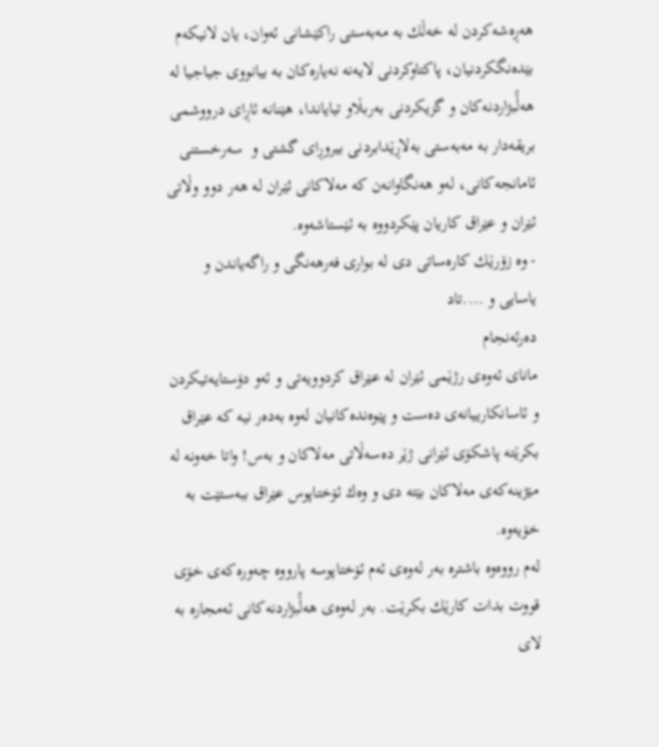هه‌ڕه‌شه‌كردن له‌ خه‌ڵك به‌ مه‌به‌ستی راكێشانی ئه‌وان، یان لانیكه‌م بێده‌نگكردنیان، پاكتاوكردنی لایه‌نه‌ نه‌یاره‌كان به‌ بیانووی جیاجیا له‌ هه‌ڵًبژاردنه‌كان و گزیكردنی به‌ربڵاو تیایاندا، هێنانه‌ ئاڕای درووشمی بریقه‌دار به‌ مه‌به‌ستی به‌لاڕێدابردنی بیروڕای گشتی و  سه‌رخستنی ئامانجه‌كانی، له‌و هه‌نگاوانه‌ن كه‌ مه‌لاكانی ئێران له‌ هه‌ر دوو وڵاتی ئێران و عێراق كاریان پێكردووه‌ به‌ ئێستاشه‌وه‌.
- وه‌ زۆرێك كاره‌ساتی دی له‌ بواری فه‌رهه‌نگی و راگه‌یاندن و یاسایی و ....تاد
ده‌رئه‌نجام
مانای ئه‌وه‌ی رژێمی ئێران له‌ عێراق كردوویه‌تی و ئه‌و دۆستایه‌تیكردن و ئاسانكارییانه‌ی ده‌ست و پێوه‌نده‌كانیان له‌وه‌ به‌ده‌ر نیه‌ كه‌ عێراق بكرێته‌ پاشكۆی ئێرانی ژێر ده‌سه‌ڵاتی مه‌لاكان و به‌س! واتا خه‌ونه‌ له‌ مێژینه‌كه‌ی مه‌لاكان بێته‌ دی و وه‌ك ئۆختاپوس عێراق ببه‌ستێت به‌ خۆیه‌وه‌.
له‌م رووه‌وه‌ باشتره‌ به‌ر له‌وه‌ی ئه‌م ئۆختاپوسه‌ پارووه‌ چه‌وره‌كه‌ی خۆی قووت بدات كارێك بكرێت. به‌ر له‌وه‌ی هه‌ڵًبژاردنه‌كانی ئه‌مجاره‌ به‌ لای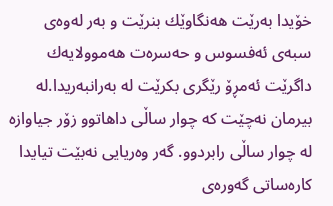خۆیدا به‌رێت هه‌نگاوێك بنرێت و به‌ر له‌وه‌ی سبه‌ی ئه‌فسوس و حه‌سره‌ت هه‌موولایه‌ك داگرێت ئه‌مڕۆ رێگری بكرێت له‌ به‌رانبه‌ریدا.له‌ بیرمان نه‌چێت كه‌ چوار ساڵی داهاتوو زۆر جیاوازه‌ له‌ چوار ساڵی رابردوو. گه‌ر وه‌ریایی نه‌بێت تیایدا كاره‌ساتی گه‌وره‌ی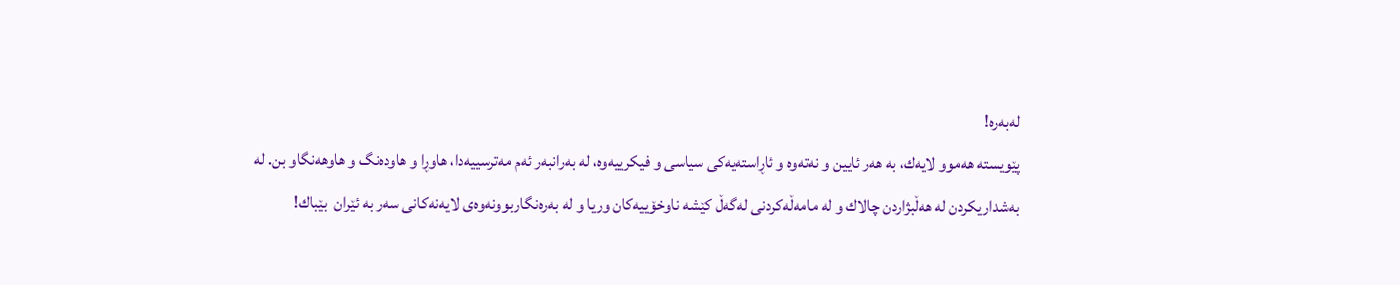له‌به‌ره‌!
پێویسته‌ هه‌موو لایه‌ك، به‌ هه‌ر ئایین و نه‌ته‌وه‌ و ئاڕاسته‌یه‌كی سیاسی و فیكرییه‌وه‌، له‌ به‌رانبه‌ر ئه‌م مه‌ترسییه‌دا، هاوڕا و هاوده‌نگ و هاوهه‌نگاو بن. له‌ به‌شداریكردن له‌ هه‌ڵبژاردن چالاك و له‌ مامه‌ڵه‌كردنی له‌گه‌ڵ كێشه‌ ناوخۆییه‌كان وریا و له‌ به‌ره‌نگاربوونه‌وه‌ی لایه‌نه‌كانی سه‌ر به‌ ئێران  بێباك!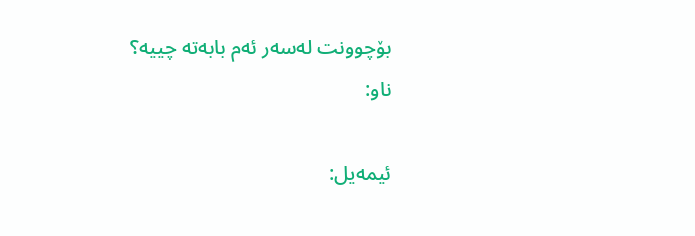بۆچوونت له‌سه‌ر ئه‌م بابه‌ته‌ چییه‌؟
ناو:

ئیمه‌یل: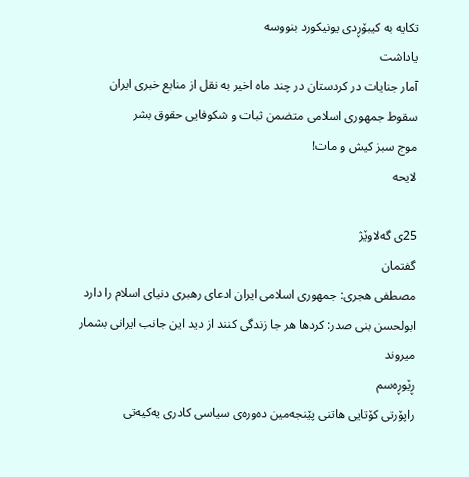تکایه‌ به‌ کیبۆڕدی یونیکورد بنووسه
یاداشت
آمار جنایات در کردستان در چند ماه‌ اخیر به‌ نقل از منابع خبری ایران
سقوط جمهوری اسلامی متضمن ثبات و شکوفایی حقوق بشر
موج سبز کیش و مات!
لایحه

25ی گه‌لاوێژ
گفتمان
مصطفی هجری: جمهوری اسلامی ایران ادعای رهبری دنیای اسلام را دارد
ابولحسن بنی صدر: کردها هر جا زندگی کنند از دید این جانب ایرانی بشمار میروند
ڕێوڕه‌سم
راپۆرتی كۆتایی هاتنی پێنجه‌مین ده‌وره‌ی سیاسی كادری یه‌كیه‌تی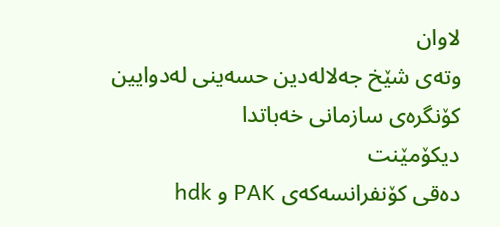لاوان
وته‌ی شێخ جه‌لاله‌دین حسه‌ینی له‌دوایین كۆنگره‌ی‌ سازمانی‌ خه‌باتدا
دیکۆمێنت
ده‌قی کۆنفرانسه‌که‌ی PAK و hdk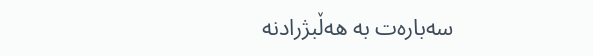سه‌باره‌ت به‌ هه‌ڵبژرادنه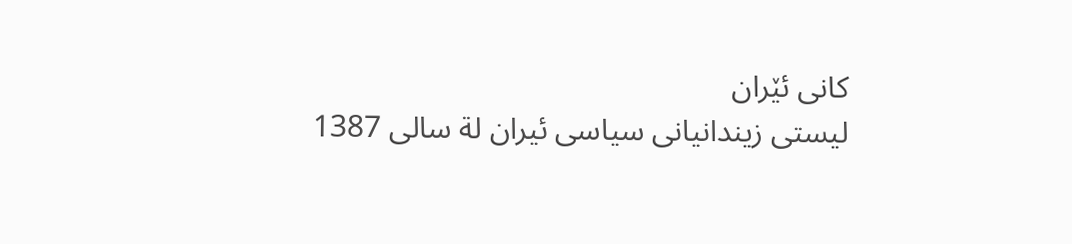كانى‌ ئێران
ليستى زيندانيانى سياسى ئيران لة سالى 1387